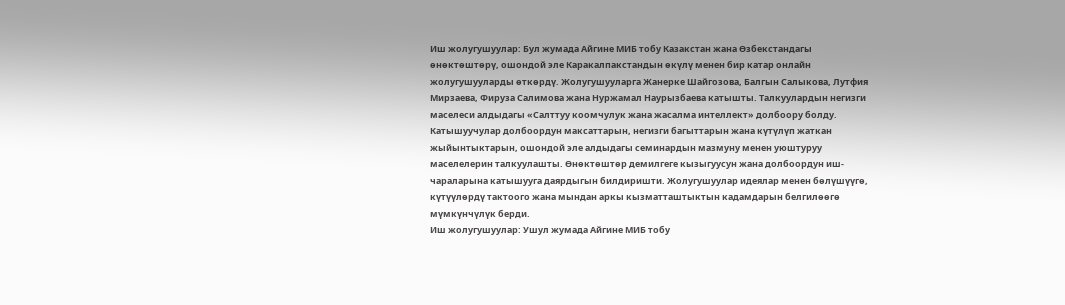Иш жолугушуулар: Бул жумада Айгине МИБ тобу Казакстан жана Өзбекстандагы өнөктөштөрү, ошондой эле Каракалпакстандын өкүлү менен бир катар онлайн жолугушууларды өткөрдү. Жолугушууларга Жанерке Шайгозова, Балгын Салыкова, Лутфия Мирзаева, Фируза Салимова жана Нуржамал Наурызбаева катышты. Талкуулардын негизги маселеси алдыдагы «Салттуу коомчулук жана жасалма интеллект» долбоору болду. Катышуучулар долбоордун максаттарын, негизги багыттарын жана күтүлүп жаткан жыйынтыктарын, ошондой эле алдыдагы семинардын мазмуну менен уюштуруу маселелерин талкуулашты. Өнөктөштөр демилгеге кызыгуусун жана долбоордун иш-чараларына катышууга даярдыгын билдиришти. Жолугушуулар идеялар менен бөлүшүүгө, күтүүлөрдү тактоого жана мындан аркы кызматташтыктын кадамдарын белгилөөгө мүмкүнчүлүк берди.
Иш жолугушуулар: Ушул жумада Айгине МИБ тобу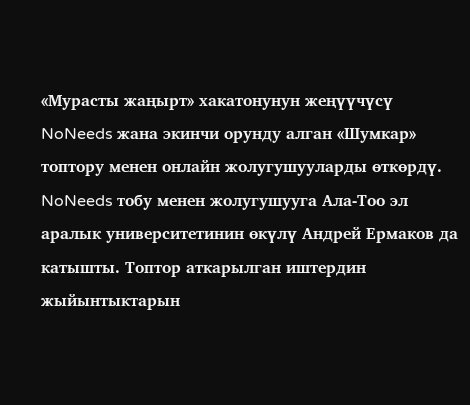«Мурасты жаңырт» хакатонунун жеңүүчүсү NoNeeds жана экинчи орунду алган «Шумкар» топтору менен онлайн жолугушууларды өткөрдү. NoNeeds тобу менен жолугушууга Ала-Тоо эл аралык университетинин өкүлү Андрей Ермаков да катышты. Топтор аткарылган иштердин жыйынтыктарын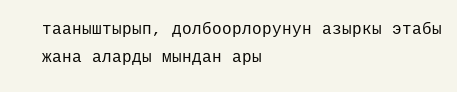тааныштырып, долбоорлорунун азыркы этабы жана аларды мындан ары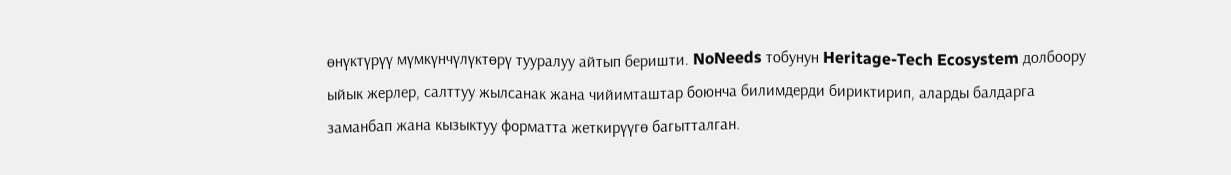өнүктүрүү мүмкүнчүлүктөрү тууралуу айтып беришти. NoNeeds тобунун Heritage-Tech Ecosystem долбоору ыйык жерлер, салттуу жылсанак жана чийимташтар боюнча билимдерди бириктирип, аларды балдарга заманбап жана кызыктуу форматта жеткирүүгө багытталган.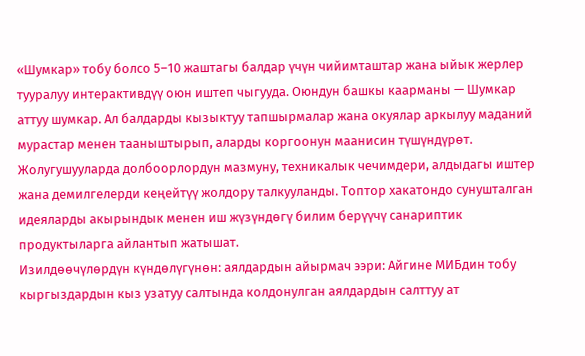«Шумкар» тобу болсо 5–10 жаштагы балдар үчүн чийимташтар жана ыйык жерлер тууралуу интерактивдүү оюн иштеп чыгууда. Оюндун башкы каарманы — Шумкар аттуу шумкар. Ал балдарды кызыктуу тапшырмалар жана окуялар аркылуу маданий мурастар менен тааныштырып, аларды коргоонун маанисин түшүндүрөт. Жолугушууларда долбоорлордун мазмуну, техникалык чечимдери, алдыдагы иштер жана демилгелерди кеңейтүү жолдору талкууланды. Топтор хакатондо сунушталган идеяларды акырындык менен иш жүзүндөгү билим берүүчү санариптик продуктыларга айлантып жатышат.
Изилдөөчүлөрдүн күндөлүгүнөн: аялдардын айырмач ээри: Айгине МИБдин тобу кыргыздардын кыз узатуу салтында колдонулган аялдардын салттуу ат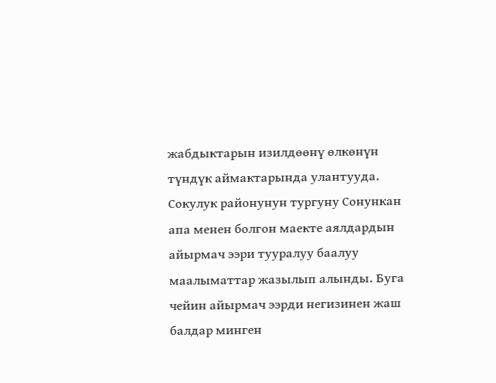жабдыктарын изилдөөнү өлкөнүн түндүк аймактарында улантууда. Сокулук районунун тургуну Сонункан апа менен болгон маекте аялдардын айырмач ээри тууралуу баалуу маалыматтар жазылып алынды. Буга чейин айырмач ээрди негизинен жаш балдар минген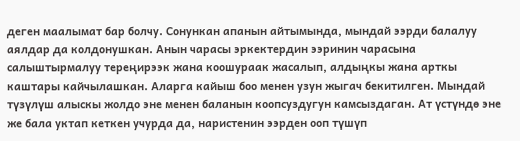деген маалымат бар болчу. Сонункан апанын айтымында, мындай ээрди балалуу аялдар да колдонушкан. Анын чарасы эркектердин ээринин чарасына салыштырмалуу тереңирээк жана коошураак жасалып, алдыңкы жана арткы каштары кайчылашкан. Аларга кайыш боо менен узун жыгач бекитилген. Мындай түзүлүш алыскы жолдо эне менен баланын коопсуздугун камсыздаган. Ат үстүндө эне же бала уктап кеткен учурда да, наристенин ээрден ооп түшүп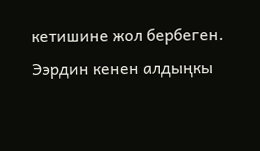кетишине жол бербеген. Ээрдин кенен алдыңкы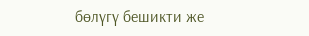бөлүгү бешикти же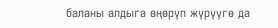баланы алдыга өңөрүп жүрүүгө да